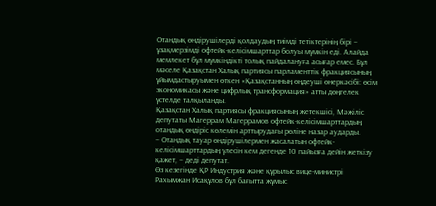Отандық өндірушілерді қолдаудың тиімді тетіктерінің бірі – ұзақмерзімді офтейк-келісімшарттар болуы мүмкін еді. Алайда мемлекет бұл мүмкіндікті толық пайдалануға асығар емес. Бұл мәселе Қазақстан Халық партиясы парламенттік фракциясының ұйымдастыруымен өткен «Қазақстанның өңдеуші өнеркәсібі: өсім экономикасы және цифрлық трансформация» атты дөңгелек үстелде талқыланды.
Қазақстан Халық партиясы фракциясының жетекшісі, Мәжіліс депутаты Магеррам Магеррамов офтейк-келісімшарттардың отандық өндіріс көлемін арттырудағы рөліне назар аударды.
– Отандық тауар өндірушілермен жасалатын офтейк-келісімшарттардың үлесін кем дегенде 10 пайызға дейін жеткізу қажет, – деді депутат.
Өз кезегінде ҚР Индустрия және құрылыс вице-министрі Рахымжан Исақұлов бұл бағытта жұмыс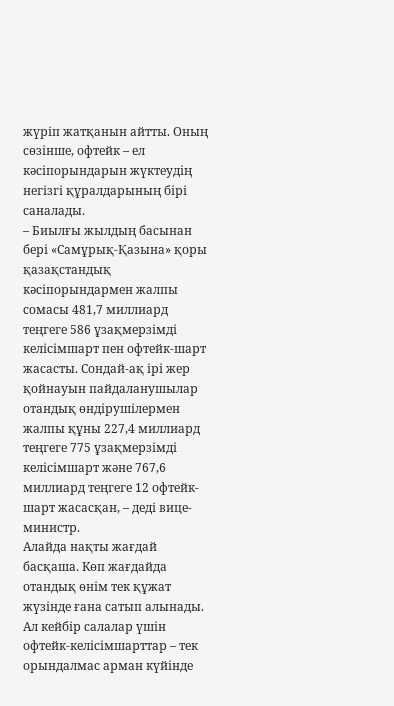жүріп жатқанын айтты. Оның сөзінше, офтейк – ел кәсіпорындарын жүктеудің негізгі құралдарының бірі саналады.
– Биылғы жылдың басынан бері «Самұрық-Қазына» қоры қазақстандық кәсіпорындармен жалпы сомасы 481,7 миллиард теңгеге 586 ұзақмерзімді келісімшарт пен офтейк-шарт жасасты. Сондай-ақ ірі жер қойнауын пайдаланушылар отандық өндірушілермен жалпы құны 227,4 миллиард теңгеге 775 ұзақмерзімді келісімшарт және 767,6 миллиард теңгеге 12 офтейк-шарт жасасқан, – деді вице-министр.
Алайда нақты жағдай басқаша. Көп жағдайда отандық өнім тек құжат жүзінде ғана сатып алынады. Ал кейбір салалар үшін офтейк-келісімшарттар – тек орындалмас арман күйінде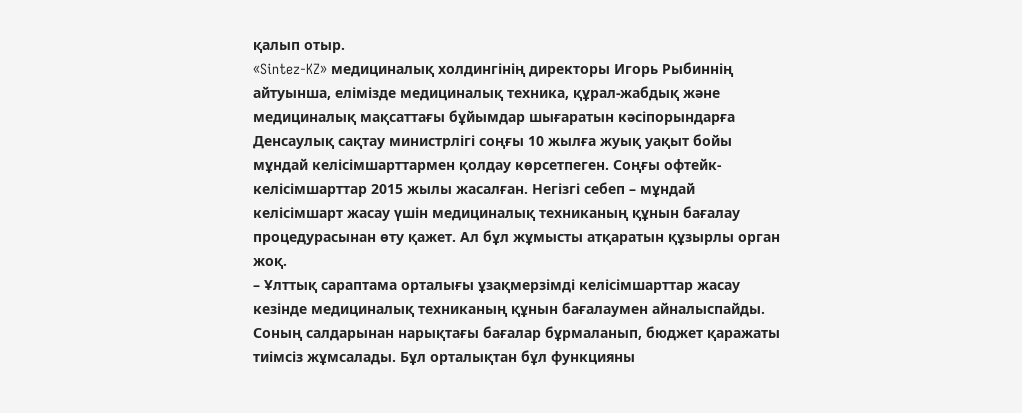қалып отыр.
«Sintez-KZ» медициналық холдингінің директоры Игорь Рыбиннің айтуынша, елімізде медициналық техника, құрал-жабдық және медициналық мақсаттағы бұйымдар шығаратын кәсіпорындарға Денсаулық сақтау министрлігі соңғы 10 жылға жуық уақыт бойы мұндай келісімшарттармен қолдау көрсетпеген. Соңғы офтейк-келісімшарттар 2015 жылы жасалған. Негізгі себеп – мұндай келісімшарт жасау үшін медициналық техниканың құнын бағалау процедурасынан өту қажет. Ал бұл жұмысты атқаратын құзырлы орган жоқ.
– Ұлттық сараптама орталығы ұзақмерзімді келісімшарттар жасау кезінде медициналық техниканың құнын бағалаумен айналыспайды. Соның салдарынан нарықтағы бағалар бұрмаланып, бюджет қаражаты тиімсіз жұмсалады. Бұл орталықтан бұл функцияны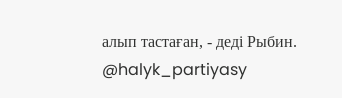алып тастаған, - деді Рыбин.
@halyk_partiyasy